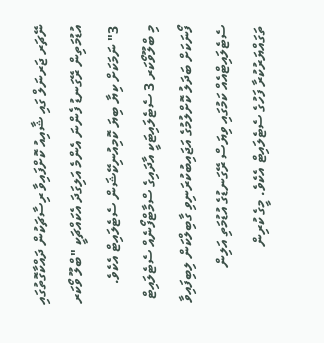ނޭޗަރ ޖަރނަލް ގައި ޝާއިއު ކޮށްފައިވާ ރިސާޗަކުން ދައްކާގޮތުގައި އުޑުމަތިން ރޭގަނޑު ފެންނަ އެންމެ އަލިގަދަ އެކައްޗަކީ "ބްލޫ ވޯކަރ 3" ނަމަކަށް ކިޔާ ބިޔަ ކޮމިއުނިކޭޝަން ސެޓެލައިޓް އެކެވެ.
މި ބްލޫވޯކަރ 3 ސެޓެލައިޓަކީ އާދައިގެ ސްމާޓްފޯނެއް ސެޓެލައިޓް ފޯނަކަށް ބަދަލު ކޮށްލުމުގެ އަޖައިބުކުރަނިވި ގާބިލްކަން ލިބިފައިވާ ސެޓެލައިޓްއެއް ކަމުގައި ވިޔަސް ރޭގަނޑުގެ އުޑުމަތި އަލިން ތަގައްޔަރުކުރާ ފަހުގެ ސެޓެލައިޓް އެކެވެ. މީގެ ކުރިން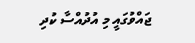ޖައްވުގައީ މި އުދުއްސާ ކުދި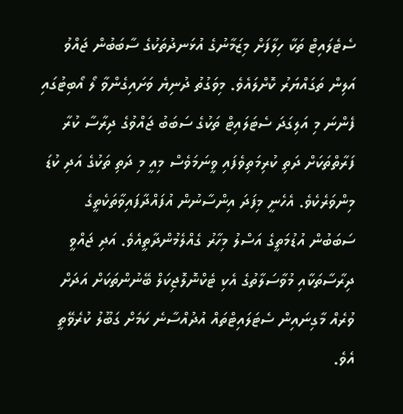ސެޓެލައިޓް ތަކާ ހިލާފަށް މިޒަމާނުގެ އުޅަނދުތަކުގެ ސާބަބުން ޖައްވު އަލިން ތަގައްޔަރު ކޮށްލައެވެ. މިވަގުތު ދުނިޔެ ވަށައިގެންވާ ލޯ އޯބިޓުގައި ފެންނަ މި އަލިގަދަ ސެޓަލައިޓް ތަކުގެ ސަބަބު ޖައްވުގެ ދިރާސާ ކުރާ ފަރާތްތަކަށް ދަތި ކުރިމަތިވެފައި ވީނަމަވެސް މިއީ މި ދަތި ތަކުގެ އަދި ކުޑަ މިންވަރެކެވެ. އެހެނީ މިފަދަ އިންސާނުން އުފައްދާފައިވާތަކެތީގެ ސަބަބުން އުޑުމަތީގެ އަސްލު މިހާރު ގެއްލެމުންދާތީއެވެ. އަދި ޖައްވީ ދިރާސާތަކާއި މުވާސަލާތުގެ އެކި ޓެކްނޮލޮޖިކަލް ބޭނުންތަކަށް އަދަށް ވުރެއް މާގިނައިން ސެޓަލައިޓްތައް އުދުއްސާނެ ކަމަށް ގަބޫލު ކުރެވޭތީ އެވެ.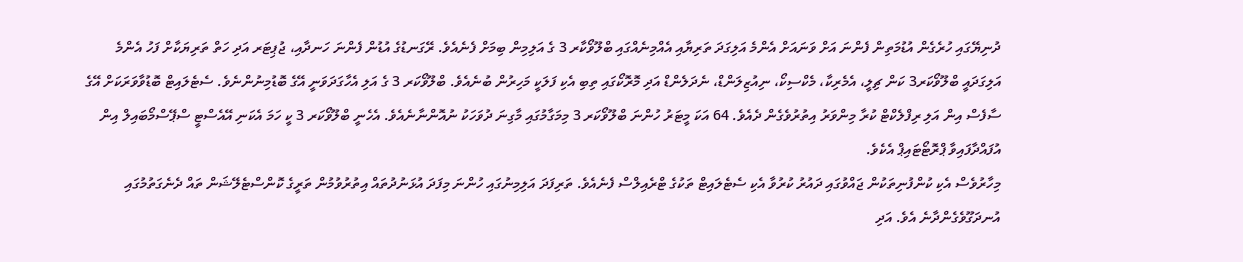ދުނިޔޭގައި ހުރެގެން އުޑުމަތިން ފެންނަ އަށް ވަނައަށް އެންމެ އަލިގަދަ ތަރިޔާއި އެއްމިނެއްގައި ބްލޫވޯކާރ 3 ގެ އަލިމިން ބިމަށް ފެނެއެވެ. ރޭގަނޑުގެ އުޑުން ފެންނަ ހަނދާއި، ޖުޕިޓަރ އަދި ހަތް ތަރިޔަކާށް ފަހު އެންމެ އަލިގަދައީ ބްލޫވޯކަރ3 ކަން ޗިލީ، އެމެރިކާ، މެކްސިކޯ، ނިއުޒިލަންޑް، ނެދަލެންޑް އަދި މޮރޮކޯގައި ތިބި އެކި ފަލަކީ މަހިރުން ބުނެއެވެ. ބްލޫވޯކަރ 3 ގެ އަލި އެހާގަދަވަނީ އޭގެ ބޮޑުމިނުންނެވެ. ސެޓެލައިޓް ބޮޑުވާވަރަކަށް އޭގެ ސާފެސް އިން އަލި ރިފްލެކްޓް ކުރާ މިންވަރު އިތުރުވެގެން ދެއެވެ. 64 އަކަ މީޓަރު ހުންނަ ބްލޫވޯކަރ 3 މިމަގާމުގައި މާގިނަ ދުވަހަކު ނުއޮންނާނެއެވެ. އެހެނީ ބްލޫވޯކަރ 3 ކީ ހަމަ އެކަނި އޭއެސްޓީ ސްޕޭސްމޯބައިލް އިން އުފައްދާފައިވާ ޕްރޮޓޯޓައިޕް އެކެވެ.
މިހާރުވެސް އެކި ކުންފުނިތަކުން ޖައްވުގައި ދައުރު ކުރުވާ އެކި ސެޓެލައިޓް ތަކުގެ ޓްރެއިލްސް ފެނެއެވެ. ތަރިފަދަ އަލިމިނުގައި ހުންނަ މިފަދަ އުޅަނުދުތައް އިތުރުވުމުން ތަރީގެ ކޮންސްޓެލޭޝަން ތައް ދެނެގަތުމުގައި އުނދަގޫވެގެންދާނެ އެވެ. އަދި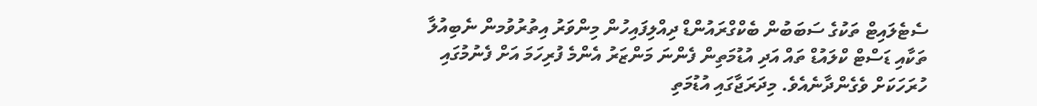ސެޓެލައިޓް ތަކުގެ ސަބަބުން ބެކްގްރައުންޑް ދިއްލިފައިހުން މިންވަރު އިތުރުވުމން ނެބިއުލާ ތަކާއި ޑަސްޓް ކްލައުޑް ތައް އަދި އުޑުމަތިން ފެންނަ މަންޒަރު އެންމެ ފުރިހަމަ އަށް ފެނުމުގައި ހުރަހަކަށް ވެގެންދާނެއެވެ. މިދަރަޖާގައި އުޑުމަތި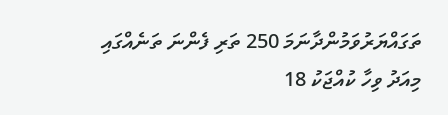ތަގައްޔަރުވަމުންދާނަމަ 250 ތަރި ފެންނަ ތަނެއްގައި މިއަދު ވިހާ ކުއްޖަކު 18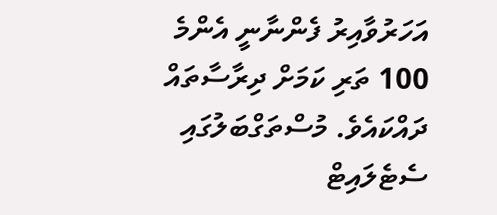އަހަރުވާއިރު ފެންނާނީ އެންމެ 100 ތަރި ކަމަށް ދިރާސާތައް ދައްކައެވެ. މުސްތަގްބަލުގައި ސެޓެލައިޓް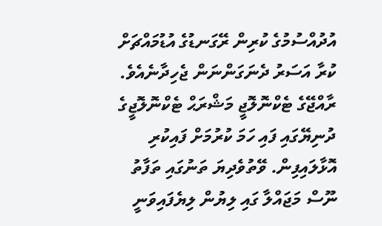އުދުއްސުމުގެ ކުރިން ރޭގަނޑުގެ އުޑުމައްޗަށް ކުރާ އަސަރު ދެނަގަންނަން ޖެހިދާނެއެވެ.
ރާއްޖޭގެ ޓެކްނޮލޮޖީ މަޝްރަޙް ޓެކްނޮލޮޖީގެ ދުނިޔޭގައި ފައި ހަމަ ކުރުމަށް ފައިކުރި އޮޅާލައިފިން. ވޭތުވެދިޔަ ތަނުގައި ތަފާތު ނޫސް މަޖައްލާ ގައި ލިޔުން ލިޔެފައިވަނީ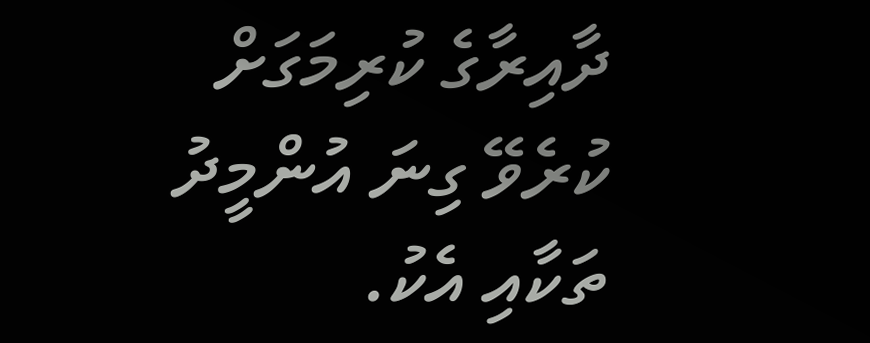ދާއިރާގެ ކުރިމަގަށް ކުރެވޭ ގިނަ އުންމީދު ތަކާއި އެކު.